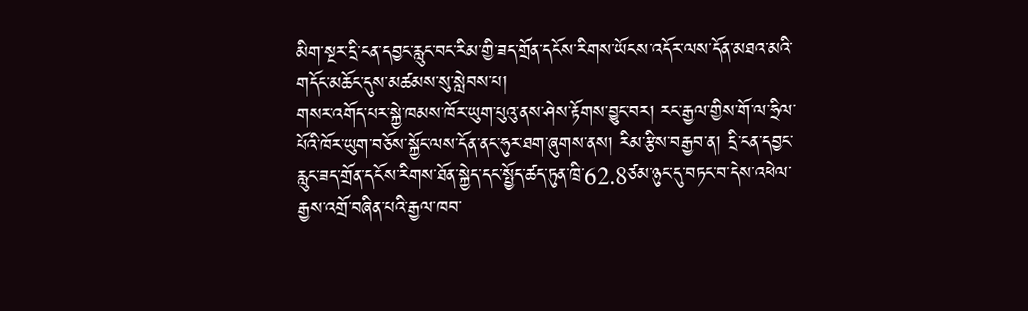མིག་སྔར་དྲི་ངན་དབྱང་རླུང་བང་རིམ་གྱི་ཟད་གྲོན་དངོས་རིགས་ཡོངས་འདོར་ལས་དོན་མཐའ་མའི་གདོང་མཆོང་དུས་མཚམས་སུ་སླེབས་པ།
གསར་འགོད་པར་སྐྱེ་ཁམས་ཁོར་ཡུག་པུའུ་ནས་ཤེས་རྟོགས་བྱུང་བར། རང་རྒྱལ་གྱིས་གོ་ལ་ཧྲིལ་པོའི་ཁོར་ཡུག་བཅོས་སྐྱོང་ལས་དོན་ནང་ཧུར་ཐག་ཞུགས་ནས། རིམ་རྩིས་བརྒྱབ་ན། དྲི་ངན་དབྱང་རླུང་ཟད་གྲོན་དངོས་རིགས་ཐོན་སྐྱེད་དང་སྤྱོད་ཚད་ཏུན་ཁྲི་62.8ཙམ་ཉུང་དུ་བཏང་བ་དེས་འཕེལ་རྒྱས་འགྲོ་བཞིན་པའི་རྒྱལ་ཁབ་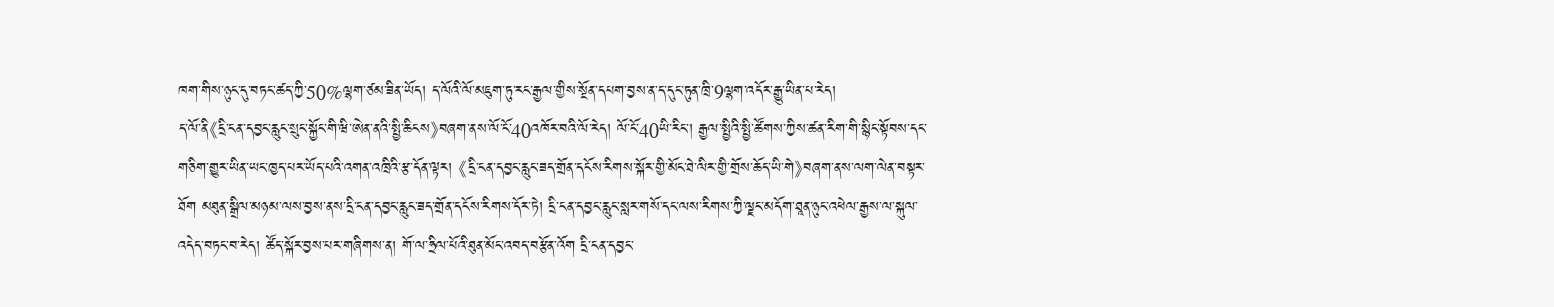ཁག་གིས་ཉུང་དུ་བཏང་ཚད་ཀྱི་50%ལྷག་ཙམ་ཟིན་ཡོད། ད་ལོའི་ལོ་མཇུག་ཏུ་རང་རྒྱལ་གྱིས་སྔོན་དཔག་བྱས་ན་ད་དུང་ཏུན་ཁྲི་9ལྷག་འདོར་རྒྱུ་ཡིན་པ་རེད།
ད་ལོ་ནི《དྲི་ངན་དབྱང་རླུང་སྲུང་སྐྱོང་གི་ཝི་ཨེན་ནའི་སྤྱི་ཆིངས》བཞག་ནས་ལོ་ངོ་40འཁོར་བའི་ལོ་རེད། ལོ་ངོ་40ཡི་རིང་། རྒྱལ་སྤྱིའི་སྤྱི་ཚོགས་ཀྱིས་ཚན་རིག་གི་སྙིང་སྟོབས་དང་གཅིག་གྱུར་ཡིན་ཡང་ཁྱད་པར་ཡོད་པའི་འགན་འཁྲིའི་རྩ་དོན་ལྟར། 《དྲི་ངན་དབྱང་རླུང་ཟད་གྲོན་དངོས་རིགས་སྐོར་གྱི་མོང་ཐེ་ལིར་གྱི་གྲོས་ཆོད་ཡི་གེ》བཞག་ནས་ལག་ལེན་བསྟར་ཐོག མཐུན་སྒྲིལ་མཉམ་ལས་བྱས་ནས་དྲི་ངན་དབྱང་རླུང་ཟད་གྲོན་དངོས་རིགས་དོར་ཏེ། དྲི་ངན་དབྱང་རླུང་སླར་གསོ་དང་ལས་རིགས་ཀྱི་ལྗང་མདོག་ཐཱན་ཉུང་འཕེལ་རྒྱས་ལ་སྐུལ་འདེད་བཏང་བ་རེད། ཚོད་སྐོར་བྱས་པར་གཞིགས་ན། གོ་ལ་ཧྲིལ་པོའི་ཐུན་མོང་འབད་བརྩོན་འོག དྲི་ངན་དབྱང་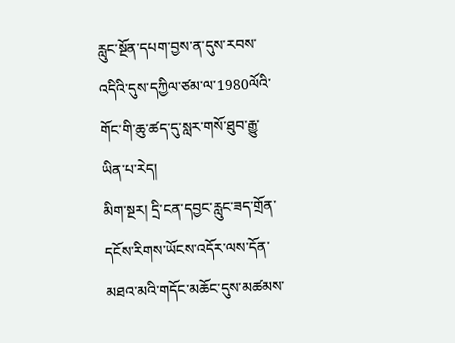རླུང་སྔོན་དཔག་བྱས་ན་དུས་རབས་འདིའི་དུས་དཀྱིལ་ཙམ་ལ་1980ལོའི་གོང་གི་ཆུ་ཚད་དུ་སླར་གསོ་ཐུབ་རྒྱུ་ཡིན་པ་རེད།
མིག་སྔར། དྲི་ངན་དབྱང་རླུང་ཟད་གྲོན་དངོས་རིགས་ཡོངས་འདོར་ལས་དོན་མཐའ་མའི་གདོང་མཆོང་དུས་མཚམས་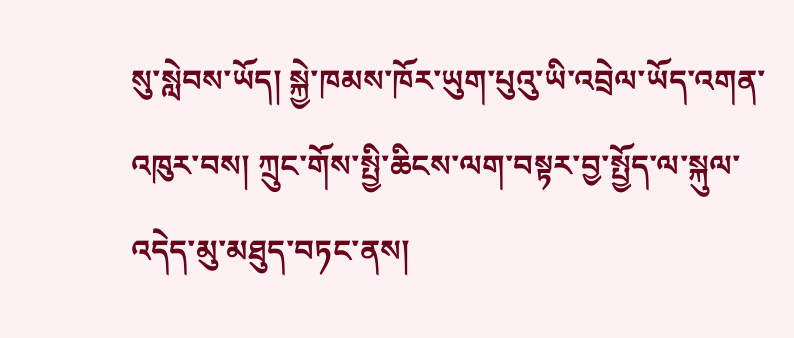སུ་སླེབས་ཡོད། སྐྱེ་ཁམས་ཁོར་ཡུག་པུའུ་ཡི་འབྲེལ་ཡོད་འགན་འཁུར་བས། ཀྲུང་གོས་སྤྱི་ཆིངས་ལག་བསྟར་བྱ་སྤྱོད་ལ་སྐུལ་འདེད་མུ་མཐུད་བཏང་ནས།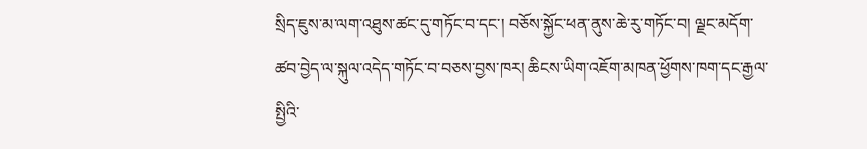སྲིད་ཇུས་མ་ལག་འཐུས་ཚང་དུ་གཏོང་བ་དང་། བཅོས་སྐྱོང་ཕན་ནུས་ཆེ་རུ་གཏོང་བ། ལྗང་མདོག་ཚབ་བྱེད་ལ་སྐུལ་འདེད་གཏོང་བ་བཅས་བྱས་ཁར། ཆིངས་ཡིག་འཇོག་མཁན་ཕྱོགས་ཁག་དང་རྒྱལ་སྤྱིའི་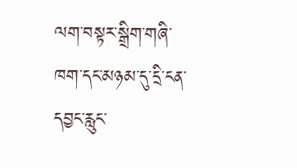ལག་བསྟར་སྒྲིག་གཞི་ཁག་དང་མཉམ་དུ་དྲི་ངན་དབྱང་རླུང་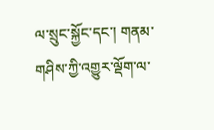ལ་སྲུང་སྐྱོང་དང་། གནམ་གཤིས་ཀྱི་འགྱུར་ལྡོག་ལ་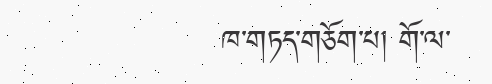ཁ་གཏད་གཅོག་པ། གོ་ལ་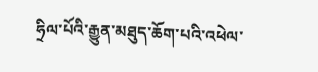ཧྲིལ་པོའི་རྒྱུན་མཐུད་ཆོག་པའི་འཕེལ་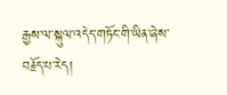རྒྱས་ལ་སྐུལ་འདེད་གཏོང་གི་ཡིན་ཞེས་བརྗོད་པ་རེད།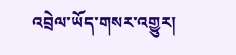འབྲེལ་ཡོད་གསར་འགྱུར།